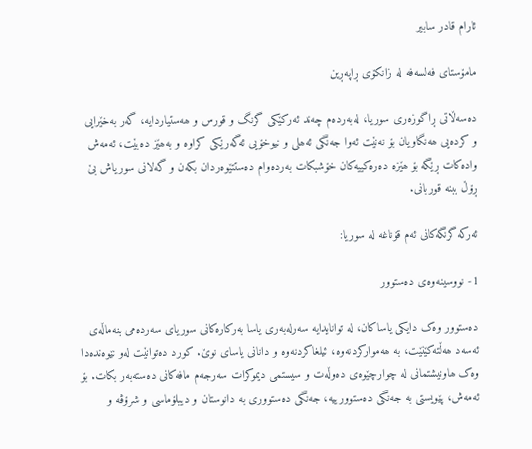ئارام قادر سابیر

مامۆستای فەلسەفە لە زانکۆی ڕاپەڕین

دەسەڵاتی ڕاگوزەری سوریا، لەبەردەم چەند ئەرکێکی گرنگ و قورس و ھەستیاردایە، گەر بەخێرایی و کردەیی ھەنگاویان بۆ نەنێت ئەوا جەنگی ئەھلی و نیوخۆیی ئەگەرێکی کراوە و بەھێز دەبێت، ئەمەش وادەکات ڕێگە بۆ ھێزە دەرەکییەکان خۆشبکات بەردەوام دەستتێوەردان بکەن و گەلانی سوریاش بێ ڕۆڵ ببنە قوربانی.

ئەرکە گرنگەکانی ئەم قۆناغە لە سوریا:

1- نووسینەوەی دەستوور

دەستوور وەک دایکی یاساکان، لە توانایدایە سەرلەبەری یاسا بەرکارەکانی سوریای سەردەمی بنەماڵەی ئەسەد ھەڵتەکێنێت، بە ھەموارکردنەوە، ئیلغاکردنەوە و دانانی یاسای نوێ. کورد دەتوانێت لەو نێوەندەدا وەک ھاونیشتمانی لە چوارچێوەی دەوڵەت و سیستمی دیموکرات سەرجەم مافەکانی دەستەبەر بکات. بۆ ئەمەش، پێویستی بە جەنگی دەستوورییە، جەنگی دەستووری بە دانوستان و دیبلۆماسی و شرۆڤە و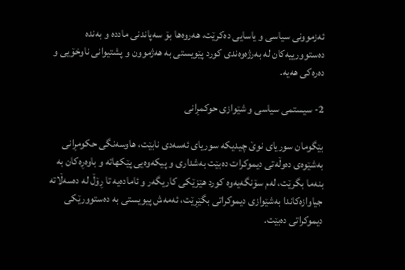ئەزموونی سیاسی و یاسایی دەکرێت، ھەروەھا بۆ سەپاندنی ماددە و بەندە دەستوورییەکان لە بەرژەوەندی کورد پێویستی بە ھەژموون و پشتیوانی ناوخۆیی و دەرەکی ھەیە.

2- سیستمی سیاسی و شێوازی حوکمڕانی

بێگومان سوریای نوێ چیدیکە سوریای ئەسەدی نابێت، ھاوسەنگی حکومڕانی بەشێوەی دەوڵەتی دیموکرات دەبێت بەشداری و پیکەوەیی پێکھاتە و باوەڕەکان بە بنەما بگرێت، لەم سۆنگەیەوە کورد ھێزێکی کاریگەر و ئامادەیە تا ڕۆڵ لە دەسەڵاتە جیاوازەکاندا بەشێوازی دیموکراتی بگێڕێت، ئەمەش پیویستی بە دەستوورێکی دیموکراتی دەبێت.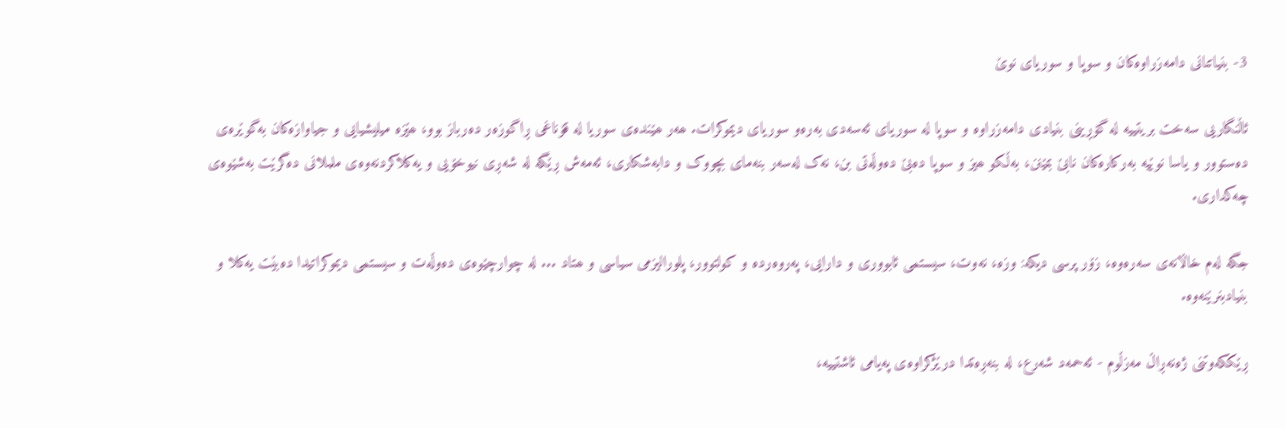3- بنیاتنانی دامەزراوەکان و سوپا و سوریای نوێ

ئاڵنگاریی سەخت بریتییە لە گۆڕینی بنیادی دامەزراوە و سوپا لە سوریای ئەسەدی بەرەو سوریای دیموکرات. ھەر ھێندەی سوریا لە قۆناغی ڕاگوزەر دەرباز بوو، ھێزە میلیشیایی و جیاوازەکان بەگوێرەی دەستوور و یاسا نوێیە بەرکارەکان نابێ بمێنن، بەڵکو ھیز و سوپا دەبێ دەوڵەتی بن، نەک لەسەر بنەمای بچووک و دابەشکاری، ئەمەش ڕێگە لە شەڕی نیوخۆیی و یەکلاکردنەوەی ململانی دەگرێت بەشێوەی چەکداری.

جگە لەم خاڵانەی سەرەوە، زۆر پرسی دیکە: وزە، نەوت، سیستمی ئابووری و دارایی، پەروەردە و کولتوور، پلورالیزمی سیاسی و ھتاد ... لە چوارچێوەی دەوڵەت و سیستمی دیموکراتیدا دەبێت یەکلا و بنیادبنرێنەوە.

ڕێککەوتنی ژەنەڕاڵ مەزڵوم - ئەحمەد شەرع، لە بنەڕەتدا درێژکراوەی پەیامی ئاشتییە،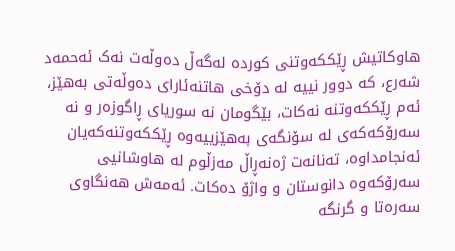ھاوکاتیش ڕێککەوتنی کوردە لەگەڵ دەوڵەت نەک ئەحمەد شەرع، کە دوور نییە لە دۆخی ھاتنەئارای دەوڵەتی بەھێز، ئەم ڕێککەوتنە نەکات، بێگومان نە سوریای ڕاگوزەر و نە سەرۆکەکەی لە سۆنگەی بەھێزییەوە ڕێککەوتنەکەیان ئەنجامداوە، تەنانەت ژەنەڕاڵ مەزڵوم لە ھاوشانیی سەرۆکەوە دانوستان و واژۆ دەکات. ئەمەش ھەنگاوی سەرەتا و گرنگە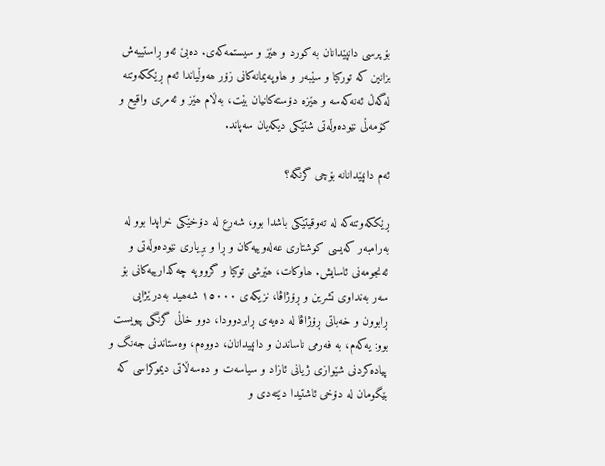بۆ پرسی دانپێدانان بە کورد و ھێز و سیستمەکەی. دەبێ ئەو ڕاستیيەش بزانین کە تورکیا و سێبەر و ھاوپەیمانەکانی زۆر ھەوڵیاندا ئەم ڕێککەوتنە لەگەڵ ئەنەکەسە و ھێزە دۆستەکانیان بێت، بەڵام ھێز و ئەمری واقیع و کۆمەڵی نێودەوڵەتی شتێکی دیکەیان سەپاند.

ئەم دانپێدانانە بۆچی گرنگە؟

ڕێککەوتنەکە لە تەوقیتێکی باشدا بوو، شەرع لە دۆخێکی خراپدا بوو لە بەرامبەر کەیسی کوشتاری عەلەوییەکان و ڕا و بڕیاری نێودەوڵەتی و ئەنجومەنی ئاسایش. ھاوکات، ھێرشی توکیا و گرووپە چەکدارییەکانی بۆ سەر بەنداوی تشرین و ڕۆژاڤا، نزیکەی ١٥٠٠٠ شەھید بەدرێژایی ڕابوون و خەباتی ڕۆژاڤا لە دەیەی ڕابردوودا، دوو خاڵی گرنگی پیویست بوو: یەکەم، بە فەرمی ناساندن و دانپیدانان، دووەم، وەستاندنی جەنگ و پیادەکردنی شێوازی ژیانی ئازاد و سیاسەت و دەسەڵاتی دیموکراسی کە بێگومان لە دۆخی ئاشتیدا دێتەدی و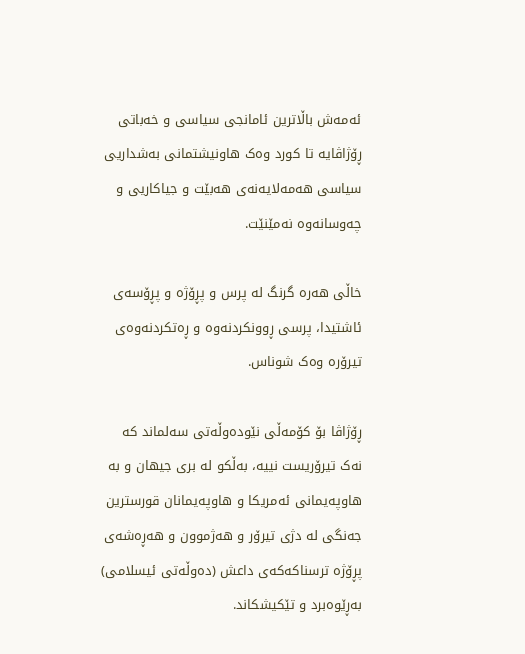ئەمەش باڵاترین ئامانجی سیاسی و خەباتی ڕۆژاڤایە تا کورد وەک ھاونیشتمانی بەشداریی سیاسی ھەمەلایەنەی ھەبێت و جیاکاریی و چەوسانەوە نەمێنێت.

خاڵی ھەرە گرنگ لە پرس و پڕۆژە و پڕۆسەی ئاشتیدا، پرسی ڕوونکردنەوە و ڕەتکردنەوەی تیرۆرە وەک شوناس.

ڕۆژاڤا بۆ کۆمەڵی نێودەوڵەتی سەلماند کە نەک تیرۆریست نییە، بەڵکو لە بری جیھان و بە ھاوپەیمانی ئەمریکا و ھاوپەیمانان قورسترین جەنگی لە دژی تیرۆر و ھەژموون و ھەڕەشەی پڕۆژە ترسناکەکەی داعش (دەوڵەتی ئیسلامی) بەڕێوەبرد و تێکیشکاند.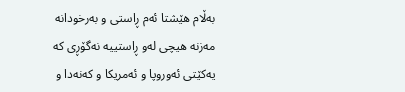بەڵام ھێشتا ئەم ڕاستی و بەرخودانە مەزنە ھیچی لەو ڕاستییە نەگۆڕی کە یەکێتی ئەوروپا و ئەمریکا و کەنەدا و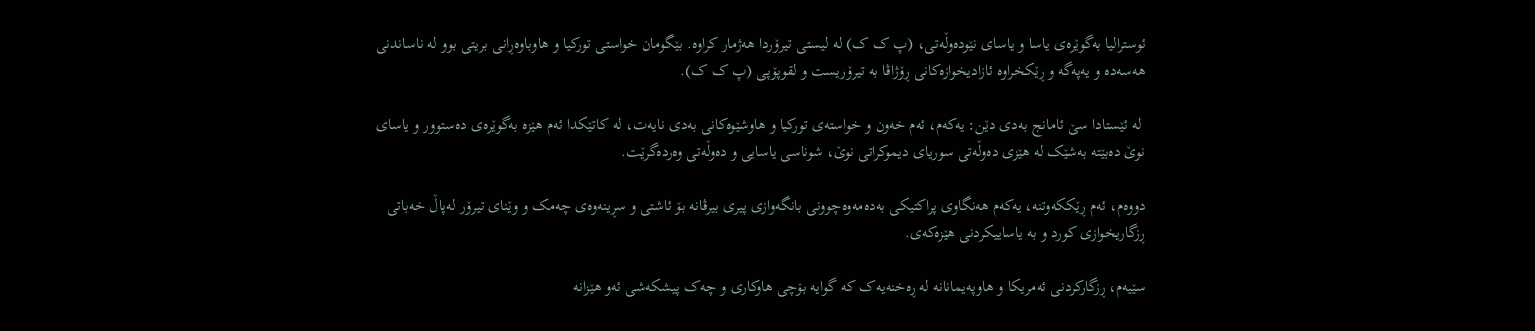ئوسترالیا بەگوێرەی یاسا و یاسای نێودەوڵەتی، (پ ک ک) لە لیستی تیرۆردا ھەژمار کراوە. بێگومان خواستی تورکیا و ھاوباوەڕانی بریتی بوو لە ناساندنی ھەسەدە و یەپەگە و ڕێکخراوە ئازادیخوازەکانی ڕۆژاڤا بە تیرۆریست و لقوپۆپی (پ ک ک).

 لە ئێستادا سێ ئامانج بەدی دێن: یەکەم، ئەم خەون و خواستەی تورکیا و ھاوشێوەکانی بەدی نایەت، لە کاتێکدا ئەم ھێزە بەگوێرەی دەستوور و یاسای نوێ دەبێتە بەشێک لە ھێزی دەوڵەتی سوریای دیموکراتی نوێ، شوناسی یاسایی و دەوڵەتی وەردەگرێت.

دووەم، ئەم ڕێککەوتنە، یەکەم ھەنگاوی پراکتیکی بەدەمەوەچوونی بانگەوازی پیری بیرڤانە بۆ ئاشتی و سڕینەوەی چەمک و وێنای تیرۆر لەپاڵ خەباتی ڕزگاریخوازی کورد و بە یاساییکردنی ھێزەکەی.

سێیەم، ڕزگارکردنی ئەمریکا و ھاوپەیمانانە لە ڕەخنەیەک کە گوایە بۆچی ھاوکاری و چەک پیشکەشی ئەو ھێزانە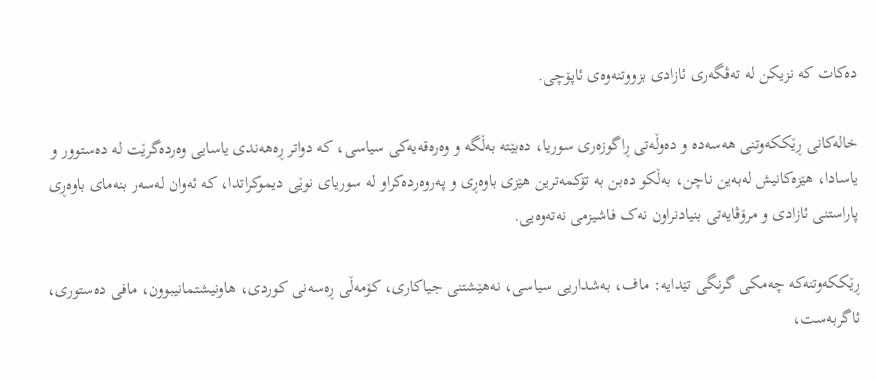دەکات کە نزیکن لە تەڤگەری ئازادی بزووتنەوەی ئاپۆچی.

خالەکانی ڕێککەوتنی ھەسەدە و دەوڵەتی ڕاگوزەری سوریا، دەبێتە بەڵگە و وەرەقەیەکی سیاسی، کە دواتر ڕەھەندی یاسایی وەردەگرێت لە دەستوور و یاسادا، ھێزەکانیش لەبەین ناچن، بەڵکو دەبن بە تۆکمەترین ھێزی باوەڕی و پەروەردەکراو لە سوریای نوێی دیموکراتدا، کە ئەوان لەسەر بنەمای باوەڕی پاراستنی ئازادی و مرۆڤایەتی بنیادنراون نەک فاشیزمی نەتەوەیی.

ڕێککەوتنەکە چەمکی گرنگی تێدایە: ماف، بەشداریی سیاسی، نەھێشتنی جیاکاری، کۆمەڵی ڕەسەنی کوردی، ھاونیشتمانیبوون، مافی دەستوری، ئاگربەست،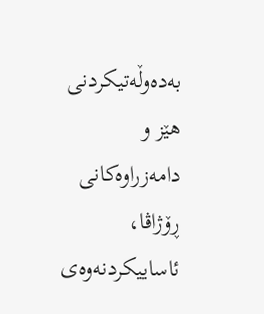بەدەوڵەتیکردنی ھێز و دامەزراوەکانی ڕۆژاڤا، ئاساییکردنەوەی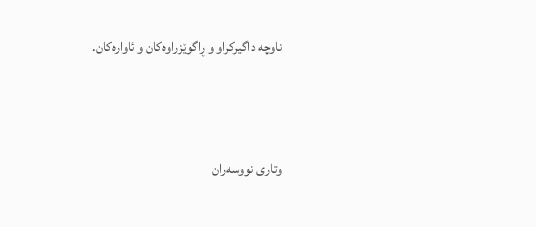ناوچە داگیرکراو و ڕاگوێزراوەکان و ئاوارەکان.



وتاری نووسەران